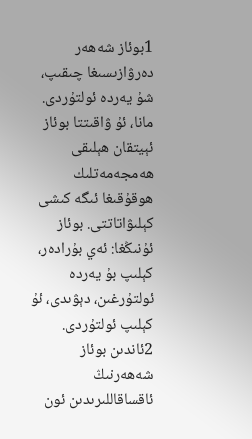1بوئاز شەھەر دەرۋازىسىغا چىقىپ، شۇ يەردە ئولتۇردى. مانا، ئۇ ۋاقىتتا بوئاز ئېيتقان ھېلىقى ھەمجەمەتلىك ھوقۇقىغا ئىگە كىشى كېلىۋاتاتتى. بوئاز ئۇنىڭغا: ئەي بۇرادەر، كېلىپ بۇ يەردە ئولتۇرغىن، دېۋىدى، ئۇ كېلىپ ئولتۇردى.
2ئاندىن بوئاز شەھەرنىڭ ئاقساقاللىرىدىن ئون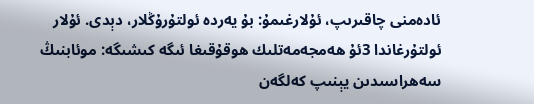ئادەمنى چاقىرىپ، ئۇلارغىمۇ: بۇ يەردە ئولتۇرۇڭلار، دېدى. ئۇلار ئولتۇرغاندا 3ئۇ ھەمجەمەتلىك ھوقۇقىغا ئىگە كىشىگە: موئابنىڭ سەھراسىدىن يېنىپ كەلگەن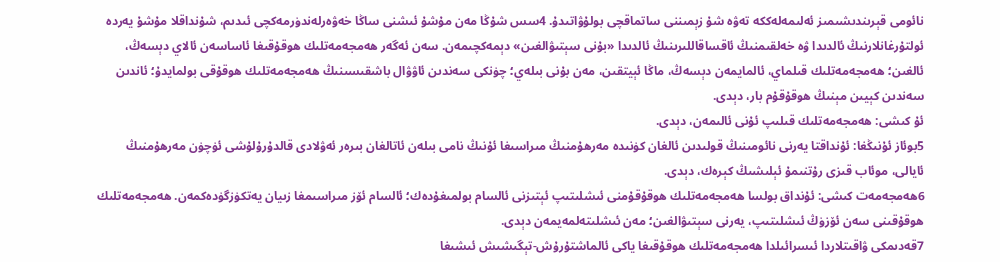نائومى قېرىندىشىمىز ئەلىمەلەككە تەۋە شۇ زېمىننى ساتماقچى بولۇۋاتىدۇ. 4سس شۇڭا مەن مۇشۇ ئىشنى ساڭا خەۋەرلەندۈرمەكچى ئىدىم، شۇنداقلا مۇشۇ يەردە ئولتۇرغانلارنىڭ ئالدىدا ۋە خەلقىمنىڭ ئاقساقاللىرىنىڭ ئالدىدا «بۇنى سېتىۋالغىن» دېمەكچىمەن. سەن ئەگەر ھەمجەمەتلىك ھوقۇقىغا ئاساسەن ئالاي دېسەڭ، ئالغىن؛ ھەمجەمەتلىك قىلماي، ئالمايمەن دېسەڭ، ماڭا ئېيتقىن، مەن بۇنى بىلەي؛ چۈنكى سەندىن ئاۋۋال باشقىسىنىڭ ھەمجەمەتلىك ھوقۇقى بولمايدۇ؛ ئاندىن سەندىن كېيىن مېنىڭ ھوقۇقۇم بار، دېدى.
ئۇ كىشى: ھەمجەمەتلىك قىلىپ ئۇنى ئالىمەن، دېدى.
5بوئاز ئۇنىڭغا: ئۇنداقتا يەرنى نائومىنىڭ قولىدىن ئالغان كۈنىدە مەرھۇمنىڭ مىراسىغا ئۇنىڭ نامى بىلەن ئاتالغان بىرەر ئەۋلادى قالدۇرۇلۇشى ئۈچۈن مەرھۇمنىڭ ئايالى، موئاب قىزى رۇتنىمۇ ئېلىشىڭ كېرەك، دېدى.
6ھەمجەمەت كىشى: ئۇنداق بولسا ھەمجەمەتلىك ھوقۇقۇمنى ئىشلىتىپ ئېتىزنى ئالسام بولمىغۇدەك؛ ئالسام ئۆز مىراسىمغا زىيان يەتكۈزگۈدەكمەن. ھەمجەمەتلىك ھوقۇقىنى سەن ئۆزۈڭ ئىشلىتىپ، يەرنى سېتىۋالغىن؛ مەن ئىشلىتەلمەيمەن دېدى.
7قەدىمكى ۋاقىتلاردا ئىسرائىلدا ھەمجەمەتلىك ھوقۇقىغا ياكى ئالماشتۇرۇش-تېگىشىش ئىشىغا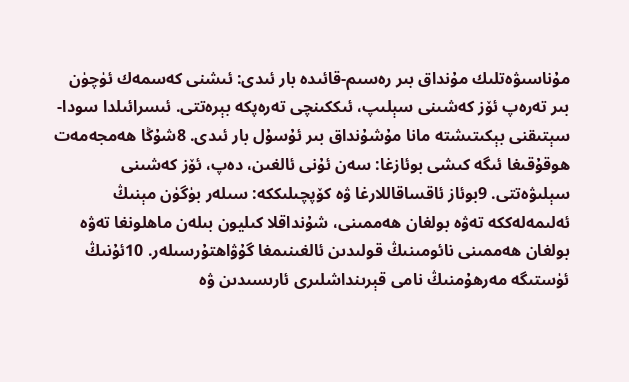مۇناسىۋەتلىك مۇنداق بىر رەسىم-قائىدە بار ئىدى: ئىشنى كەسمەك ئۈچۈن بىر تەرەپ ئۆز كەشىنى سېلىپ، ئىككىنچى تەرەپكە بېرەتتى. ئىسرائىلدا سودا-سېتىقنى بېكىتىشتە مانا مۇشۇنداق بىر ئۇسۇل بار ئىدى. 8شۇڭا ھەمجەمەت ھوقۇقىغا ئىگە كىشى بوئازغا: سەن ئۇنى ئالغىن، دەپ، ئۆز كەشىنى سېلىۋەتتى. 9بوئاز ئاقساقاللارغا ۋە كۆپچىلىككە: سىلەر بۈگۈن مېنىڭ ئەلىمەلەككە تەۋە بولغان ھەممىنى، شۇنداقلا كىليون بىلەن ماھلونغا تەۋە بولغان ھەممىنى نائومىنىڭ قولىدىن ئالغىنىمغا گۇۋاھتۇرسىلەر. 10ئۇنىڭ ئۈستىگە مەرھۇمنىڭ نامى قېرىنداشلىرى ئارىسىدىن ۋە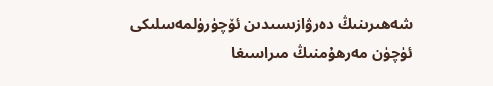شەھىرىنىڭ دەرۋازىسىدىن ئۆچۈرۈلمەسلىكى ئۈچۈن مەرھۇمنىڭ مىراسىغا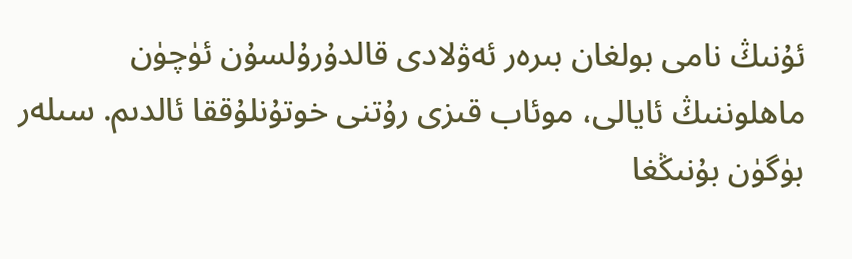ئۇنىڭ نامى بولغان بىرەر ئەۋلادى قالدۇرۇلسۇن ئۈچۈن ماھلوننىڭ ئايالى، موئاب قىزى رۇتنى خوتۇنلۇققا ئالدىم. سىلەر بۈگۈن بۇنىڭغا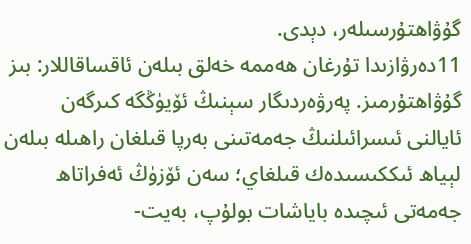گۇۋاھتۇرسىلەر، دېدى.
11دەرۋازىدا تۇرغان ھەممە خەلق بىلەن ئاقساقاللار: بىز گۇۋاھتۇرمىز. پەرۋەردىگار سېنىڭ ئۆيۈڭگە كىرگەن ئايالنى ئىسرائىلنىڭ جەمەتىنى بەرپا قىلغان راھىلە بىلەن لېياھ ئىككىسىدەك قىلغاي؛ سەن ئۆزۈڭ ئەفراتاھ جەمەتى ئىچىدە باياشات بولۇپ، بەيت-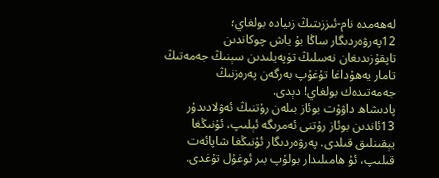لەھەمدە نام-ئىززىتىڭ زىيادە بولغاي؛    12پەرۋەردىگار ساڭا بۇ ياش چوكاندىن تاپقۇزىدىغان نەسلىڭ تۈپەيلىدىن سېنىڭ جەمەتىڭ تامار يەھۇداغا تۇغۇپ بەرگەن پەرەزنىڭ جەمەتىدەك بولغاي! دېدى.
پادىشاھ داۋۇت بوئاز بىلەن رۇتنىڭ ئەۋلادىدۇر
13ئاندىن بوئاز رۇتنى ئەمرىگە ئېلىپ، ئۇنىڭغا يېقىنلىق قىلدى. پەرۋەردىگار ئۇنىڭغا شاپائەت قىلىپ، ئۇ ھامىلىدار بولۇپ بىر ئوغۇل تۇغدى.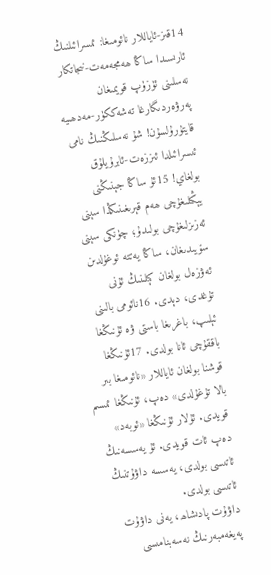14قىز-ئاياللار نائومىغا: ئىسرائىلنىڭ ئارىسىدا ساڭا ھەمجەمەت-نىجاتكار نەسلىنى ئۈزۈپ قويمىغان پەرۋەردىگارغا تەشەككۈر-مەدھىيە قايتۇرۇلسۇن! شۇ نەسلىڭنىڭ نامى ئىسرائىلدا ئىززەت-ئابرۇيلۇق بولغاي! 15ئۇ ساڭا جېنىڭنى يېڭىلىغۇچى ھەم قېرىغىنىڭدا سېنى ئەزىزلىغۇچى بولىدۇ؛ چۈنكى سېنى سۆيىدىغان، ساڭا يەتتە ئوغۇلدىن ئەۋزەل بولغان كېلىنىڭ ئۇنى تۇغدى، دېدى. 16نائومى بالىنى ئېلىپ، باغرىغا باستى ۋە ئۇنىڭغا باققۇچى ئانا بولدى. 17ئۇنىڭغا قوشنا بولغان ئاياللار «نائومىغا بىر بالا تۇغۇلدى» دەپ، ئۇنىڭغا ئىسىم قويدى. ئۇلار ئۇنىڭغا «ئوبەد» دەپ ئات قويدى. ئۇ يەسسەنىڭ ئاتىسى بولدى، يەسسە داۋۇتنىڭ ئاتىسى بولدى.
داۋۇت پادىشاھ، يەنى داۋۇت پەيغەمبەرنىڭ نەسەبنامىسى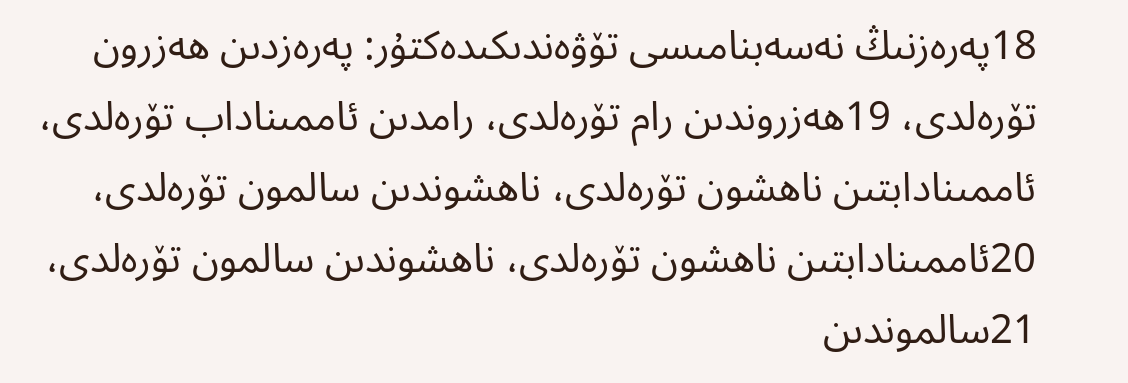18پەرەزنىڭ نەسەبنامىسى تۆۋەندىكىدەكتۇر: پەرەزدىن ھەزرون تۆرەلدى، 19ھەزروندىن رام تۆرەلدى، رامدىن ئاممىناداب تۆرەلدى، ئاممىنادابتىن ناھشون تۆرەلدى، ناھشوندىن سالمون تۆرەلدى، 20ئاممىنادابتىن ناھشون تۆرەلدى، ناھشوندىن سالمون تۆرەلدى، 21سالموندىن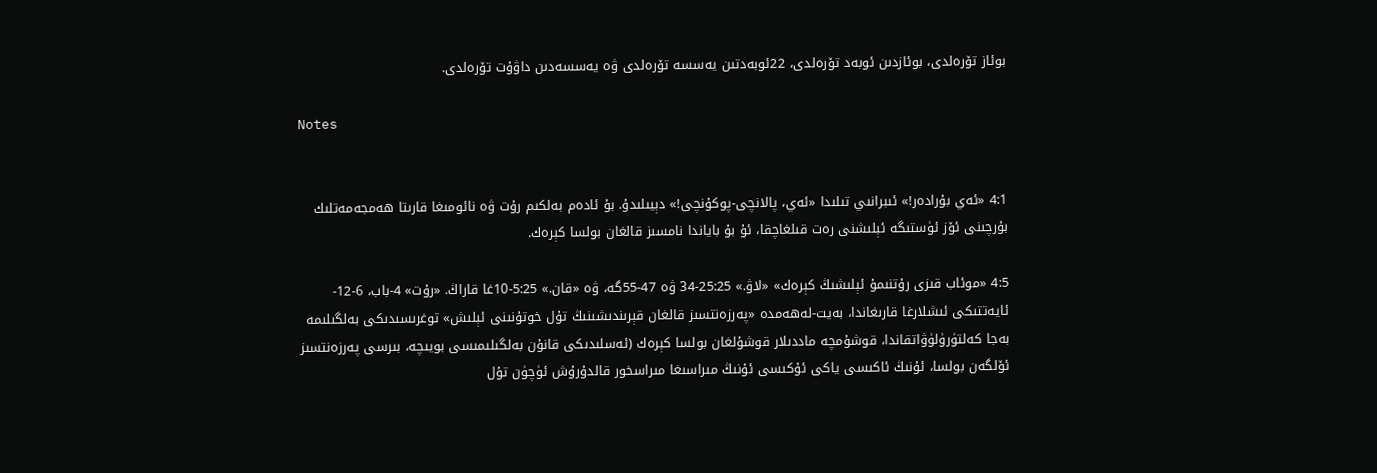بوئاز تۆرەلدى، بوئازدىن ئوبەد تۆرەلدى، 22ئوبەدتىن يەسسە تۆرەلدى ۋە يەسسەدىن داۋۇت تۆرەلدى.

Notes


4:1 «ئەي بۇرادەر!» ئىبرانىي تىلىدا «ئەي، پالانچى-پوكۇنچى!» دېيىلىدۇ. بۇ ئادەم بەلكىم رۇت ۋە نائومىغا قارىتا ھەمجەمەتلىك بۇرچىنى ئۆز ئۈستىگە ئېلىشنى رەت قىلغاچقا، ئۇ بۇ باياندا نامسىز قالغان بولسا كېرەك.

4:5 «موئاب قىزى رۇتنىمۇ ئېلىشىڭ كېرەك» «لاۋ.» 25:25-34 ۋە 47-55گە، ۋە «قان.» 5:25-10غا قاراڭ. «رۇت» 4-باب، 6-12-ئايەتتىكى ئىشلارغا قارىغاندا، بەيت-لەھەمدە «پەرزەنتسىز قالغان قېرىندىشىنىڭ تۇل خوتۇنىنى ئېلىش» توغرىسىدىكى بەلگىلىمە بەجا كەلتۈرۈلۈۋاتقاندا، قوشۇمچە ماددىلار قوشۇلغان بولسا كېرەك (ئەسلىدىكى قانۇن بەلگىلىمىسى بويىچە، بىرسى پەرزەنتسىز ئۆلگەن بولسا، ئۇنىڭ ئاكىسى ياكى ئۇكىسى ئۇنىڭ مىراسىغا مىراسخور قالدۇرۇش ئۈچۈن تۇل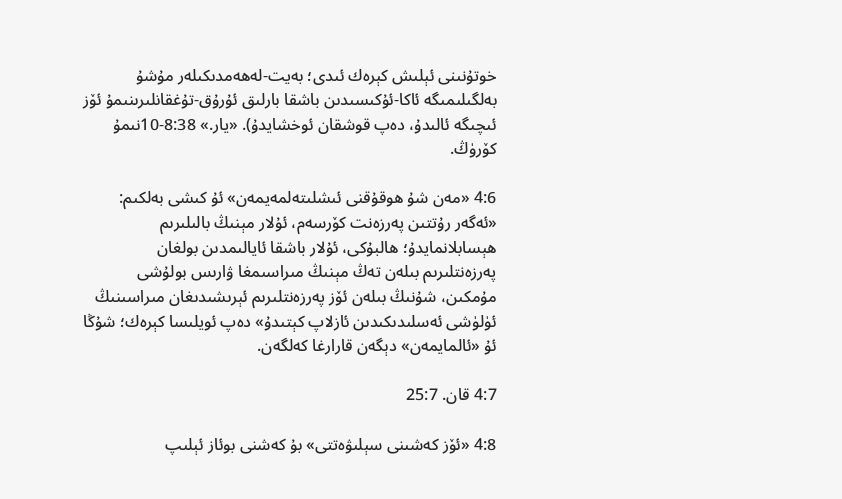خوتۇنىنى ئېلىش كېرەك ئىدى؛ بەيت-لەھەمدىكىلەر مۇشۇ بەلگىلىمىگە ئاكا-ئۇكىسىدىن باشقا بارلىق ئۇرۇق-تۇغقانلىرىنىمۇ ئۆز ئىچىگە ئالىدۇ، دەپ قوشقان ئوخشايدۇ). «يار.» 8:38-10نىمۇ كۆرۈڭ.

4:6 «مەن شۇ ھوقۇقنى ئىشلىتەلمەيمەن» ئۇ كىشى بەلكىم: «ئەگەر رۇتتىن پەرزەنت كۆرسەم، ئۇلار مېنىڭ بالىلىرىم ھېسابلانمايدۇ؛ ھالبۇكى، ئۇلار باشقا ئايالىمدىن بولغان پەرزەنتلىرىم بىلەن تەڭ مېنىڭ مىراسىمغا ۋارىس بولۇشى مۇمكىن، شۇنىڭ بىلەن ئۆز پەرزەنتلىرىم ئېرىشىدىغان مىراسىنىڭ ئۈلۈشى ئەسلىدىكىدىن ئازلاپ كېتىدۇ» دەپ ئويلىسا كېرەك؛ شۇڭا ئۇ «ئالمايمەن» دېگەن قارارغا كەلگەن.

4:7 قان. 25:7

4:8 «ئۆز كەشىنى سېلىۋەتتى» بۇ كەشنى بوئاز ئېلىپ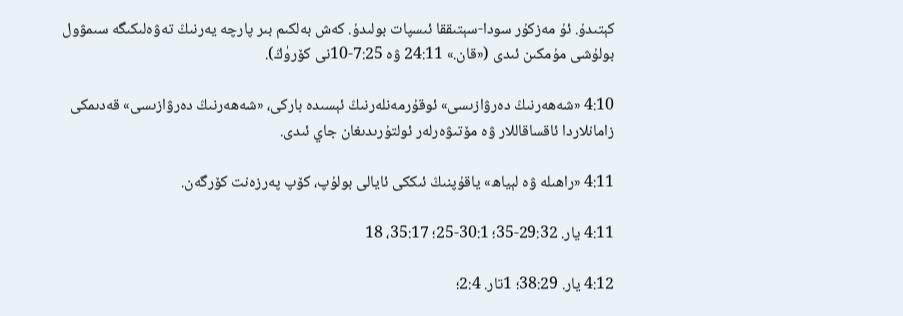كېتىدۇ. ئۇ مەزكۇر سودا-سېتىققا ئىسپات بولىدۇ. كەش بەلكىم بىر پارچە يەرنىڭ تەۋەلىكىگە سىمۋول بولۇشى مۇمكىن ئىدى («قان.» 24:11 ۋە 7:25-10نى كۆرۈڭ).

4:10 «شەھەرنىڭ دەرۋازىسى» ئوقۇرمەنلەرنىڭ ئېسىدە باركى، «شەھەرنىڭ دەرۋازىسى» قەدىمكى زامانلاردا ئاقساقاللار ۋە مۆتىۋەرلەر ئولتۇرىدىغان جاي ئىدى.

4:11 «راھىلە ۋە لېياھ» ياقۇپنىڭ ئىككى ئايالى بولۇپ، كۆپ پەرزەنت كۆرگەن.

4:11 يار. 29:32-35؛ 30:1-25؛ 35:17، 18

4:12 يار. 38:29؛ 1تار. 2:4؛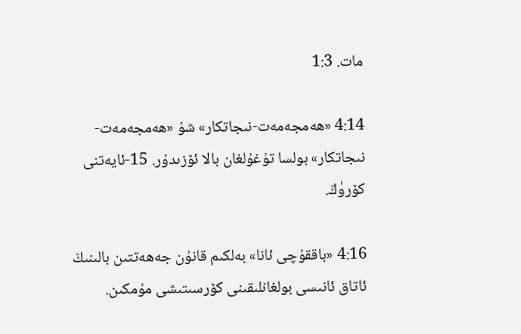مات. 1:3

4:14 «ھەمجەمەت-نىجاتكار» شۇ «ھەمجەمەت-نىجاتكار» بولسا تۇغۇلغان بالا ئۆزىدۇر. 15-ئايەتنى كۆرۈڭ.

4:16 «باققۇچى ئانا» بەلكىم قانۇن جەھەتتىن بالىنىڭ ئاتاق ئانىسى بولغانلىقىنى كۆرسىتىشى مۇمكىن.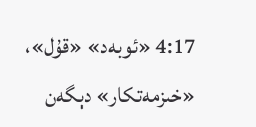4:17 «ئوبەد» «قۇل»، «خىزمەتكار» دېگەن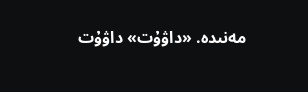مەنىدە. «داۋۇت» داۋۇت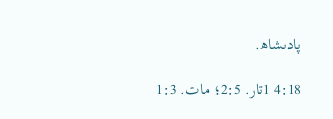پادىشاھ.

4:18 1تار. 2:5؛ مات. 1:3